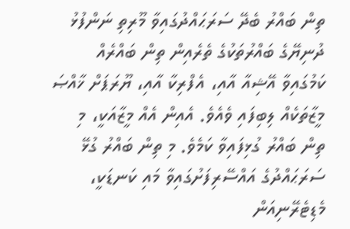ތިން ބައްރު ބެދޭ ސަރަޙައްދުގައިވާ މޫރިތި ނަންފުޅު
ދުނިޔޭގެ ބައްރުތަކުގެ ތެރެއިން ތިން ބައްރެއް
ކަމުގައިވާ އޭޝިއާ އާއި، އެފްރިކާ އާއި، ޔޫރަޕަށް ޚާއްޞަ
މީޒާތަކެއް ލިބިފައި ވެއެވެ. އެއިން އެއް މީޒާއަކީ، މި
ތިން ބައްރު ގުޅިފައިވާ ކަމެވެ. މި ތިން ބައްރު ގުޅޭ
ސަރަޙައްދުގެ އައްސޭރިފަށުގައިވާ މައި ކަނޑަކީ،
މެޑިޓެރޭނިއަން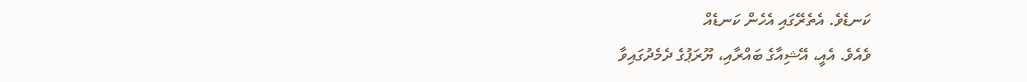ކަނޑެވެ. އެތެރޭގައި އެހެން ކަނޑެއް
ވެއެވެ. އެއީ، އޭޝިއާގެ ބައްރާއި، ޔޫރަޕުގެ ދެމެދުގައިވާ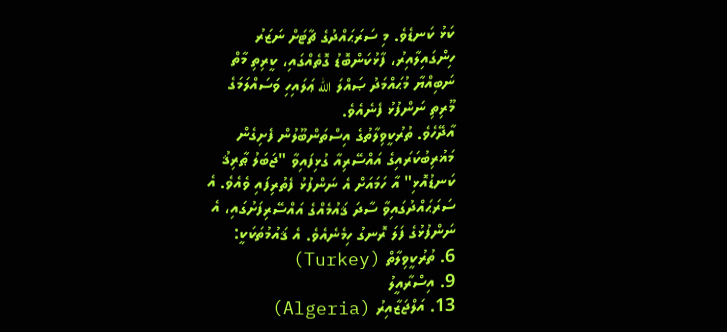ކަޅު ކަނޑެވެ. މި ސަރަޙައްދުގެ ޗާޓަށް ނަޒަރު
ހިންގައިލާއިރު، ފާޅުކަންބޮޑު ގޮތެއްގައި، ކީރިތި މާތް
ނަބިއްޔާ މުޙައްމަދު ޞައްލަ الله ޢަލައިހި ވަސައްލަމަގެ
މޫރިތި ނަންފުޅު ފެނެއެވެ.
އާދޭހެވެ. ތުރުކީވިލާތުގެ އިސްތަންބޫލުން ފެށިގެން
މަޣުރިބުކަރައިގެ އައްސޭރިއާ ގުޅިފައިވާ "ޖަބަލު ޠާރިޤު
ކަނޑުއޮޅި" އާ ހަމައަށް އެ ނަންފުޅު ފެތުރިފައި ވެއެވެ. އެ
ސަރަޙައްދުގައިވާ ސާދަ ޤައުމެއްގެ އައްސޭރިފަށުގައި، އެ
ނަންފުޅުގެ ފަލަ ރޮނގު ހިމެނެއެވެ. އެ ޤައުމުތަކަކީ:
6. ތުރުކީވިލާތް (Turkey)
9. އިސްރާއީލު
13. އަލްޖަޒާއިރު (Algeria)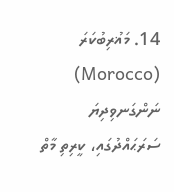14. މަޣުރިބުކަރަ (Morocco)
ނަންގަނވިދިޔަ
ސަރަޙައްދުގައި، ކީރިތި މާތް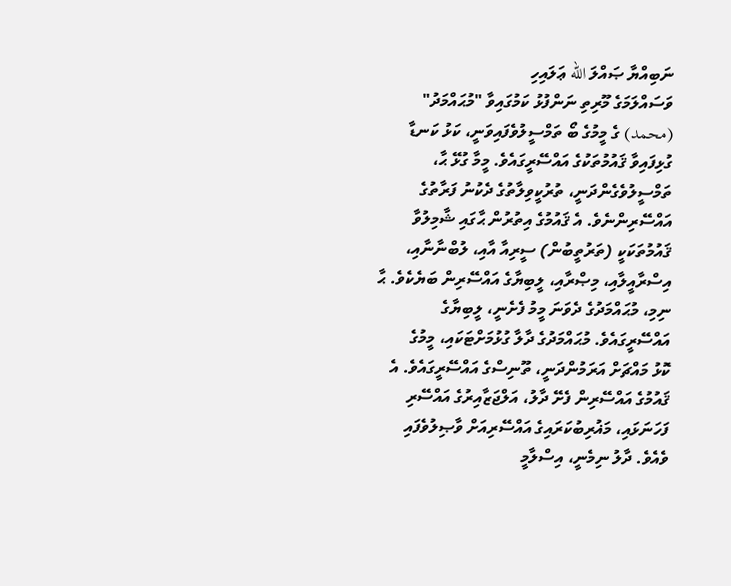ނަބިއްޔާ ޞައްލަ الله ޢަލައިހި
ވަސައްލަމަގެ މޫރިތި ނަންފުޅު ކަމުގައިވާ "މުޙައްމަދު"
(محمد) ގެ މީމުގެ ބޯ ތަމްސީލުވެފައިވަނީ، ކަޅު ކަނޑާ
ގުޅިފައިވާ ޤައުމުތަކުގެ އައްސޭރީގައެވެ. މީމާ ގުޅޭ ޙާ،
ތަމްސީލުވެގެންދަނީ، ތުރުކީވިލާތުގެ ދެކުނު ފަރާތުގެ
އައްސޭރިންނެވެ. އެ ޤައުމުގެ އިތުރުން ޙާގައި ޝާމިލުވާ
ޤައުމުތަކަކީ (ތަރުތީބުން) ސީރިއާ އާއި، ލުބްނާނާއި،
އިސްރާއީލާއި، މިޞްރާއި، ލީބިޔާގެ އައްސޭރިން ބަޔެކެވެ. ޙާ
ނިމި، މުޙައްމަދުގެ ދެވަނަ މީމު ފެށެނީ، ލީބިޔާގެ
އައްސޭރީގައެވެ. މުޙައްމަދުގެ ދާލާ ގުޅުމަށްޓަކައި، މީމުގެ
ކޮޅު މައްޗަށް އަރަމުންދަނީ، ތޫނިސްގެ އައްސޭރީގައެވެ. އެ
ޤައުމުގެ އައްސޭރިން ފެށޭ ދާލު، އަލްޖަޒާއިރުގެ އައްސޭރި
ފަހަނަޅައި، މަޣުރިބުކަރައިގެ އައްސޭރިއަށް ވާޞިލުވެފައި
ވެއެވެ. ދާލު ނިމެނީ، އިސްލާމީ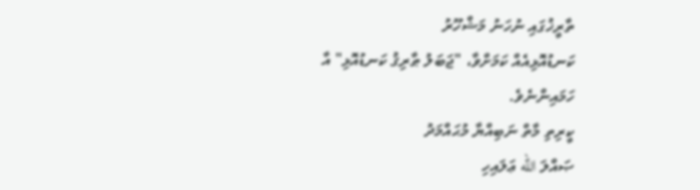ތާރީޚުގައި ނުހަނު މަޝްހޫރު
ކަނޑުއޮޅިއެއް ކަމަށްވާ، "ޖަބަލު ޠާރިޤު ކަނޑުއޮޅި" އާ
ހަމައިންނެވެ.
ކީރިތި މާތް ނަބިއްޔާ މުޙައްމަދު
ޞައްލަ الله ޢަލައިހި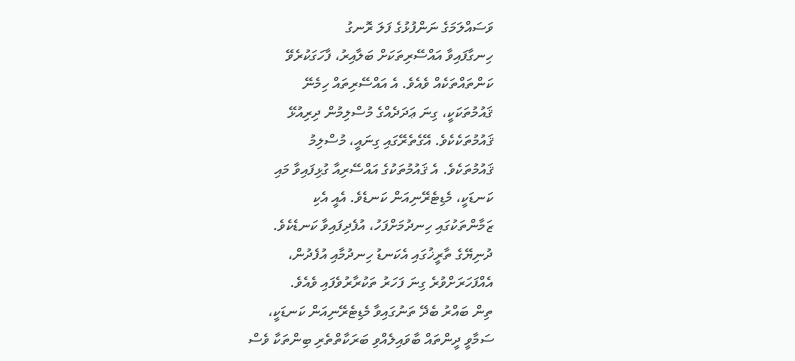ވަސައްލަމަގެ ނަންފުޅުގެ ފަލަ ރޮނގު
ހިނގާފައިވާ އައްސޭރިތަކަށް ބަލާއިރު، ފާހަގަކުރެވޭ
ކަންތައްތަކެއް ވެއެވެ. އެ އައްސޭރިތައް ހިމެނޭ
ޤައުމުތަކަކީ، ގިނަ ޢަދަދެއްގެ މުސްލިމުން ދިރިއުޅޭ
ޤައުމުތަކެކެވެ. އޭގެތެރޭގައި ގިނައީ، މުސްލިމު
ޤައުމުތަކެވެ. އެ ޤައުމުތަކުގެ އައްސޭރިއާ ގުޅިފައިވާ މައި
ކަނޑަކީ، މެޑިޓެރޭނިއަން ކަނޑެވެ. އެއީ އެކި
ޒަމާންތަކުގައި ހިނދުމަށްފަހު، އުފެދިފައިވާ ކަނޑެކެވެ.
ދުނިޔޭގެ ތާރީޚުގައި އެކަނޑު ހިނދުމާއި އުފެދުން،
އެއްފަހަރަށްވުރެ ގިނަ ފަހަރު ތަކުރާރުވެފައި ވެއެވެ.
ތިން ބައްރު ބެދޭ ތަނުގައިވާ މެޑިޓެރޭނިއަން ކަނޑަކީ،
ސަމާވީ ދީންތައް ބާވައިލެއްވި ބަރަކާތްތެރި ބިންތަކާ ވެސް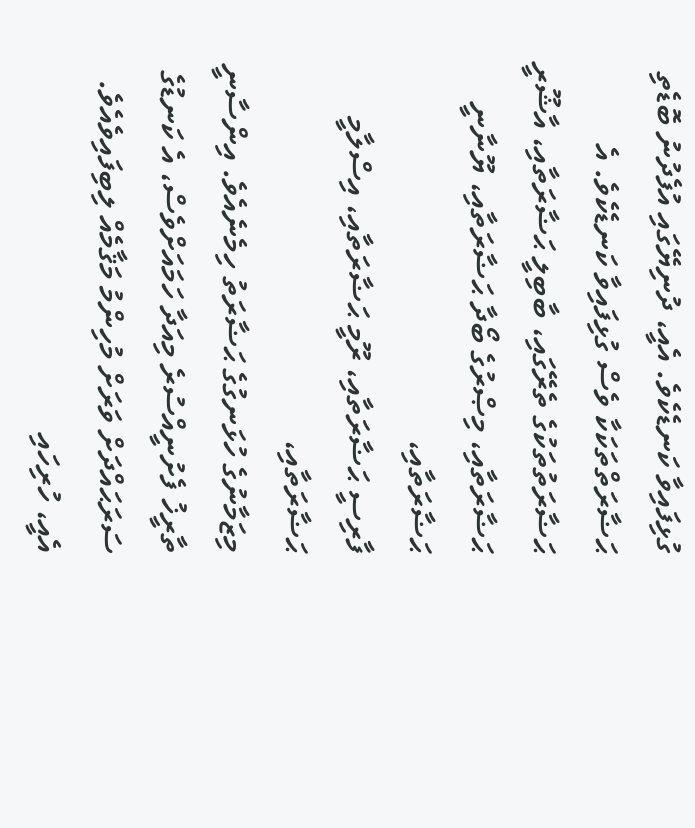ގުޅިފައިވާ ކަނޑެކެވެ. އެއީ، ދުނިޔޭގައި އުފެދުނު ބޮޑެތި
ޙަޟާރަތްތަކަކާ ވެސް ގުޅިފައިވާ ކަނޑެކެވެ. އެ
ޙަޟާރަތުތަކުގެ ތެރޭގައި، ބާބިލީ ޙަޟާރަތާއި، އާޝޫރީ
ޙަޟާރަތާއި، މިޞްރުގެ ބޯދާ ޙަޟާރަތާއި، ޔޫނާނީ ޙަޟާރަތާއި،
ފާރިސީ ޙަޟާރަތާއި، ރޫމީ ޙަޟާރަތާއި، އިސްލާމީ ޙަޟާރަތާއި،
މިޒަމާނުގެ ހުޅަނގުގެ ޙަޟާރަތު ހިމެނެއެވެ. އިންސާނީ
ތާރީޚު ފެށުނީއްސުރެ މިއަދާ ހަމައަށްވެސް، އެ ކަނޑުގެ
ސަރަޙައްދަށް ވަރަށް މުހިންމު މަޤާމެއް ލިބިފައިވެއެވެ.
އެއީ، ހުރިހައި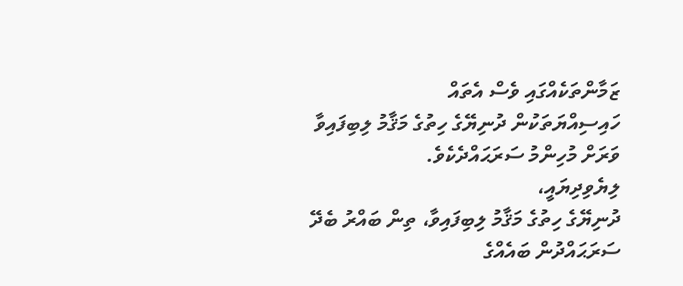ޒަމާންތަކެއްގައި ވެސް އެތައް
ހައިސިއްޔަތަކުން ދުނިޔޭގެ ހިތުގެ މަޤާމު ލިބިފައިވާ
ވަރަށް މުހިންމު ސަރަޙައްދެކެވެ.
ލިޔެވިދިޔައީ،
ދުނިޔޭގެ ހިތުގެ މަޤާމު ލިބިފައިވާ، ތިން ބައްރު ބެދޭ
ސަރަޙައްދުން ބައެއްގެ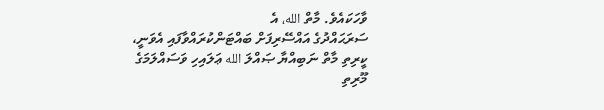ވާހަކައެވެ. މާތް الله، އެ
ސަރަޙައްދުގެ އައްސޭރިފަށް ބައްޓަންކުރައްވާފައި އެވަނީ،
ކީރިތި މާތް ނަބިއްޔާ ޞައްލަ الله ޢަލައިހި ވަސައްލަމަގެ
މޫރިތި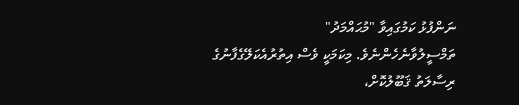ނަންފުޅު ކަމުގައިވާ "މުޙައްމަދު"
ތަމްސީލުވާނެހެންނެވެ. މިކަމަކީ ވެސް އިތުރުއެކަލޭގެފާނުގެ
ރިސާލަތު ޤަބޫލުކޮށް،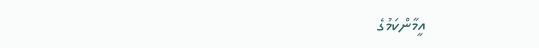އީމާންކަމުގެ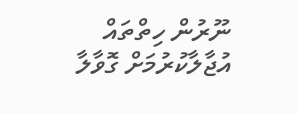ނޫރުން ހިތްތައް
އުޖާލާކުރުމަށް ގޮވާލާ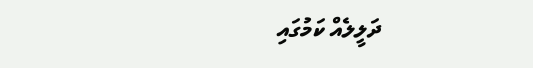ދަލީލެއް ކަމުގައި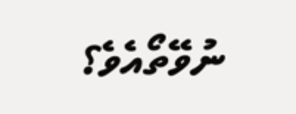ނުވޭތޯއެވެ؟